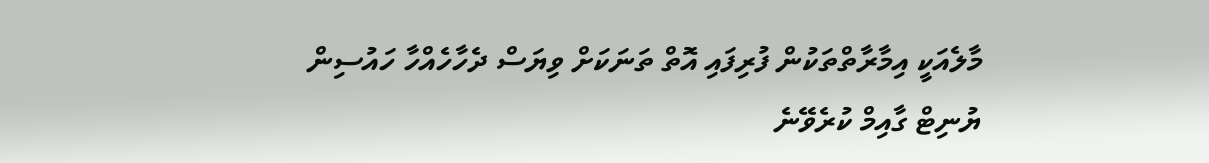މާލެއަކީ އިމާރާތްތަކުން ފުރިފައި އޮތް ތަނަކަށް ވިޔަސް ދެހާހެއްހާ ހައުސިން ޔުނިޓް ގާއިމް ކުރެވޭނެ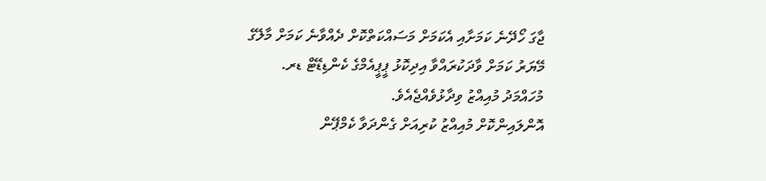ޖާގަ ހޯދޭނެ ކަމަށާއި އެކަމަށް މަސައްކަތްކޮށް ދެއްވާނެ ކަމަށް މާލޭގެ މޭޔަރު ކަމަށް ވާދަކުރައްވާ އިދިކޮޅު ޕީޕީއެމްގެ ކެންޑިޑޭޓް ޑރ. މުހައްމަދު މުއިއްޒު ވިދާޅުވެއްޖެއެވެ.
އޮންލައިންކޮށް މުއިއްޒު ކުރިއަށް ގެންދަވާ ކެމްޕޭން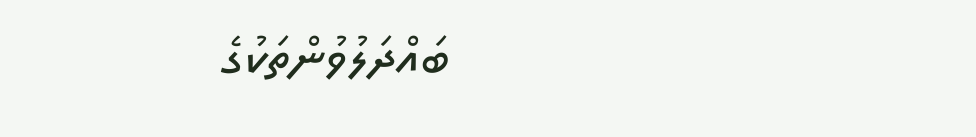ބައްދަލުވުންތަކުގެ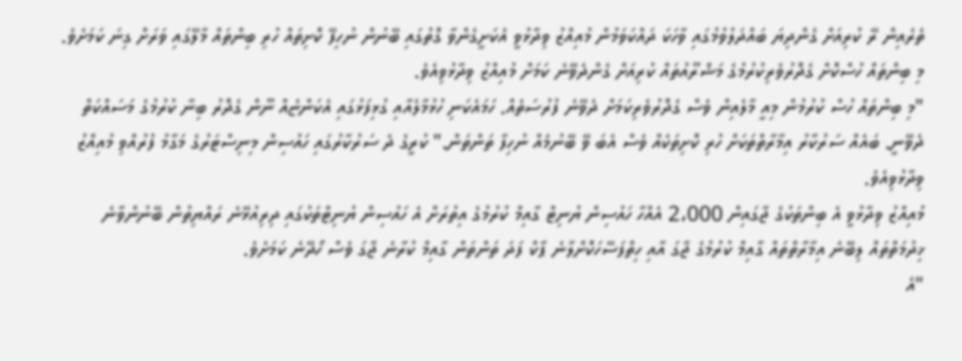ތެރެއިން ރޭ ކުރިއަށް ގެންދިޔަ ބައްދަލުވުމުގައި ވާހަކަ ދައްކަވަމުން މުއިއްޒު ވިދާޅުވީ އެކަށީގެންވާ ގޮތުގައި ބޭނުން ނުހިފޭ ކޮށިތައް ހުރި ބިންތައް މާލޭގައި ވަރަށް ގިނަ ކަމަށެވެ.
މި ބިންތައް ހުސްކޮށް ގެދޮރުވެރިކުރުމުގެ މަޝްރޫއުތައް ކުރިއަށް ގެންދެވޭނެ ކަމަށް މުއިއްޒު ވިދާޅުވިއެވެ.
"މި ބިންތައް ހުސް ކުރުމުން މިއީ މާލެއިން ވެސް ގެދޮރުވެރިކަމަށް ދެވޭނެ ފުރުސަތެއް. ހަމައެކަނި ހުޅުމާލެއާއި ގުޅިފަޅުގައި އެކަންޏެއް ނޫން ގެދޮރު ބިނާ ކުރުމުގެ މަސައްކަތް ދެވޭނީ. ބައެއް ސަރުކާރު އިމާރާތްތަކަށް ހުރި ކޮށިތަކެއް ވެސް އެބަ ވޭ ބޭނުމެއް ނުހިފާ ތަންތަން." ކުރީގެ ދެ ސަރުކާރުގައި ހައުސިން މިނިސްޓަރުގެ މަގާމު ފުރުއްވި މުއިއްޒު ވިދާޅުވިއެވެ.
މުއިއްޒު ވިދާޅުވީ އެ ބިންތަކުގެ ޖާގައިން 2،000 އެއްހާ ހައުސިން ޔުނިޓް ގާއިމް ކުރުމުގެ އިތުރަށް އެ ހައުސިން ޔުނިޓްތަކުގައި ދިރިއުޅޭނެ ރައްޔިތުން ބޭނުންވާނެ ޚިދުމަތްތައް ލިބޭނެ އިމާރާތްތައް ގާއިމް ކުރުމުގެ ޖާގަ އާއި ހިތްފަސޭހަކޮށްލާނެ ޕާކް ފަދަ ތަންތަން ގާއިމް ކުރާނެ ޖާގަ ވެސް ހޯދޭނެ ކަމަށެވެ.
"އެ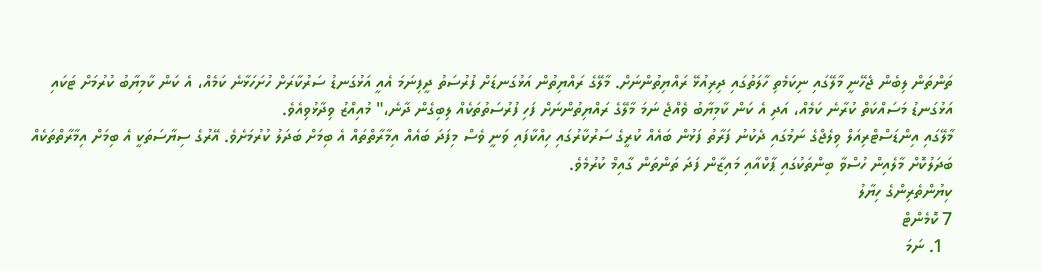ތަންތަން ލިބެން ޖެހޭނީ މާލޭގައި ނިކަމެތި ހާލަތުގައި ދިރިއުޅޭ ރައްޔިތުންނަށް. މާލޭގެ ރައްޔިތުން އަޅުގަނޑަށް ފުރުސަތު ދީފިނަމަ އެއީ އަޅުގަނޑު ސަރުކާރަށް ހުށަހަޅާނެ ކަމެއް، އެ ކަން ކާމިޔާބު ކުރުމަށް ޓަކައި އަޅުގަނޑު މަސައްކަތް ކުރާނެ ކަމެއް، އަދި އެ ކަން ކާމިޔާބު ވެއްޖެ ނަމަ މާލޭގެ ރައްޔިތުންނަށް ފަހި ފުރުސަތުތަކެއް ލިބިގެން ދާނެ،" މުއިއްޒު ވިދާޅުވިއެވެ.
މާލޭގައި އިންޑަސްޓްރިއަލް ވިލެޖްގެ ނަމުގައި ދެކުނު ފަރާތު ފަޅުން ބައެއް ކުރީގެ ސަރުކާރުގައި ހިއްކާފައި ވަނީ ވެސް މިފަދަ ބައެއް އިމާރާތްތައް އެ ބިމަށް ބަދަލު ކުރުމަށެވެ. އޭރުގެ ސިޔާސަތަކީ އެ ބިމަށް އިމާރާތްތަކެއް ބަދަލުކޮށް މާލެއިން ހުސްވާ ބިންތަކުގައި ޕާކްއާއި މައިޒާން ފަދަ ތަންތަން ގާއިމް ކުރުމެވެ.
ކިޔުންތެރިންގެ ހިޔާލު
7 ކޮމެންޓް
  1. ނަމަ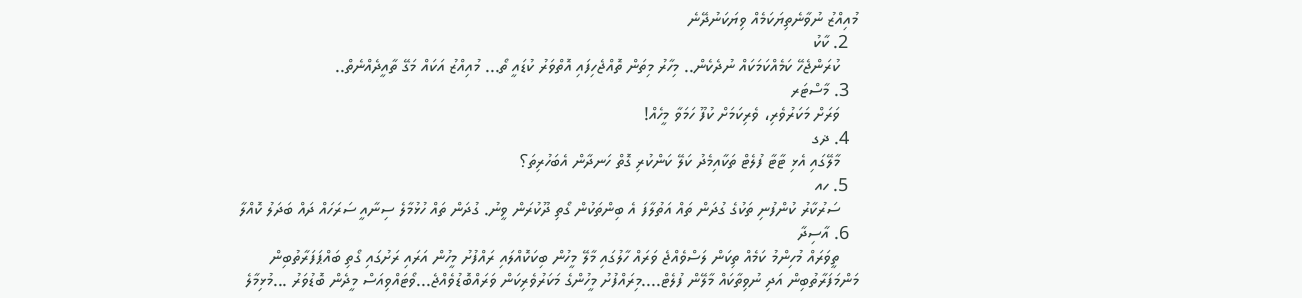މުއިއްޒު ނުވާނެތިޔަކަމެއް ވިޔަކަނުދޭނެ
  2. ކާކު
    ކުރަންޖެހޭ ކަމެއްކަމަކައް ނުދެކެން.. މިހާރު މިތަން ތޮއްޖެހިފައި އޮތްވަރު ކުޑައީ ތޯ... މުއިއްޒު އަކައް މަގޭ ތާއީދެއްނެތް..
  3. މާސްޓަރ
    ވަރަށް މަކަރުވެރި، ވެރިކަމަށް ކުފޫ ހަމަވާ މީހެއް!
  4. ޛގ
    މާލޭގައި އެޅި ޓާޓާ ފުލެޓް ތަކާއިމެދު ކަލޭ ކަންކުރި ގޮތް ހަނދާން އެބަހުރިތަ؟
  5. ހއ
    ސަރުކާރު ކުންފުނި ތަކުގެ ގުދަން ތައް އަތުލާފަ އެ ބިންތަކުން ގޯތި ދޫކުރަން ވީނު. ގުދަން ތައް ހުޅުމާލެ ސިނާއީ ސަރަހައް ދައް ބަދަލު ކޮއްލާ
  6. އާސިދާ
    ތީވަރައް މުހިންމު ކަމެއް ތިކަން ލަސްވެއްޖެ ވަރައް ހާލުގައި މާލޭ މީހުން ބިކަކޮއްލައި ރައްފުށު މީހުން އަރައި ރަށުގައި ގޯތި ބައްޕަފަރާތުބިން މަންމަފަރާތުބިން އަދި ނުވިތާކައް މާލޭން ފުލެޓް....މިރައްފުށު މީހުންގެ މަކަރުވެރިކަން ވަރައްބޮޑުވެއްޖެ...ވޯޓައްވިއަސް މީދެން ބޮޑުވަރު ...މުޅިމާލެ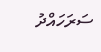ސަރަހައްދު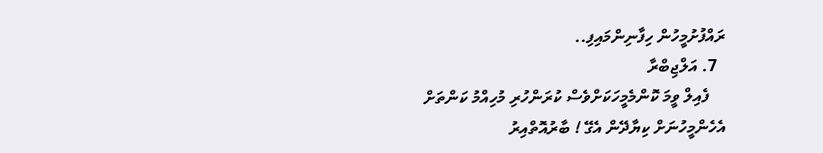ރައްފުށުމީހުން ހިފާނިންމައިފި..
  7. އަލްޖިބްރާ
    ފެއިލް ވީމަ ކޮންމެމީހަކަށްވެސް ކުރަންހުރި މުހިއްމު ކަންތަށް އެހެންމީހުނަށް ކިޔާދޭން އެގޭ ! ބާރުއޮތްއިރު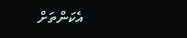އެކަންތަށް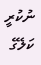ނުކުރީ ކަލޭގެ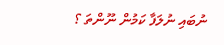ނުބައި ނުލަފާ ކަމުން ނޫންތަ ؟